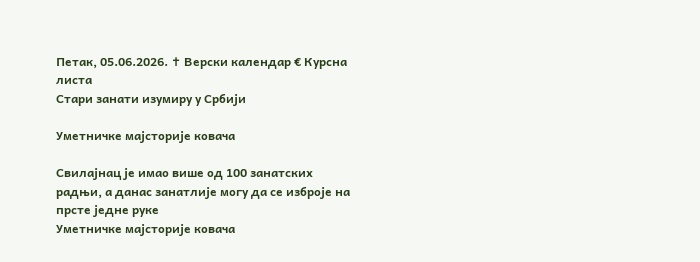Петак, 05.06.2026. ✝ Верски календар € Курсна листа
Стари занати изумиру у Србији

Уметничке мајсторије ковача

Свилајнац је имао више од 100 занатских радњи, а данас занатлије могу да се изброје на прсте једне руке
Уметничке мајсторије ковача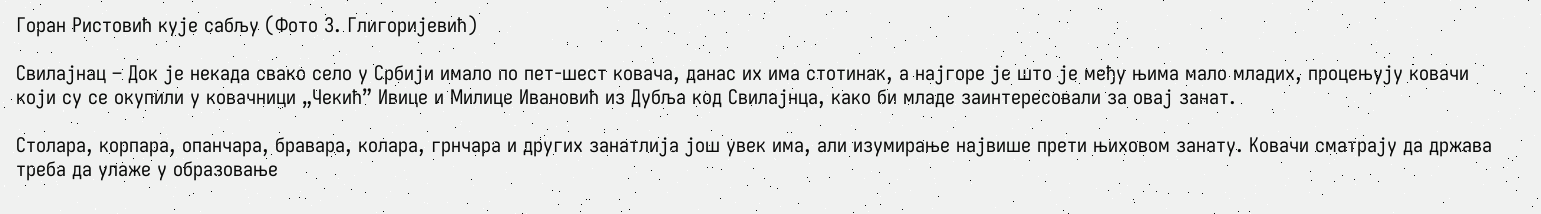Горан Ристовић кује сабљу (Фото З. Глигоријевић)

Свилајнац – Док је некада свако село у Србији имало по пет-шест ковача, данас их има стотинак, а најгоре је што је међу њима мало младих, процењују ковачи који су се окупили у ковачници „Чекић” Ивице и Милице Ивановић из Дубља код Свилајнца, како би младе заинтересовали за овај занат.

Столара, корпара, опанчара, бравара, колара, грнчара и других занатлија још увек има, али изумирање највише прети њиховом занату. Ковачи сматрају да држава треба да улаже у образовање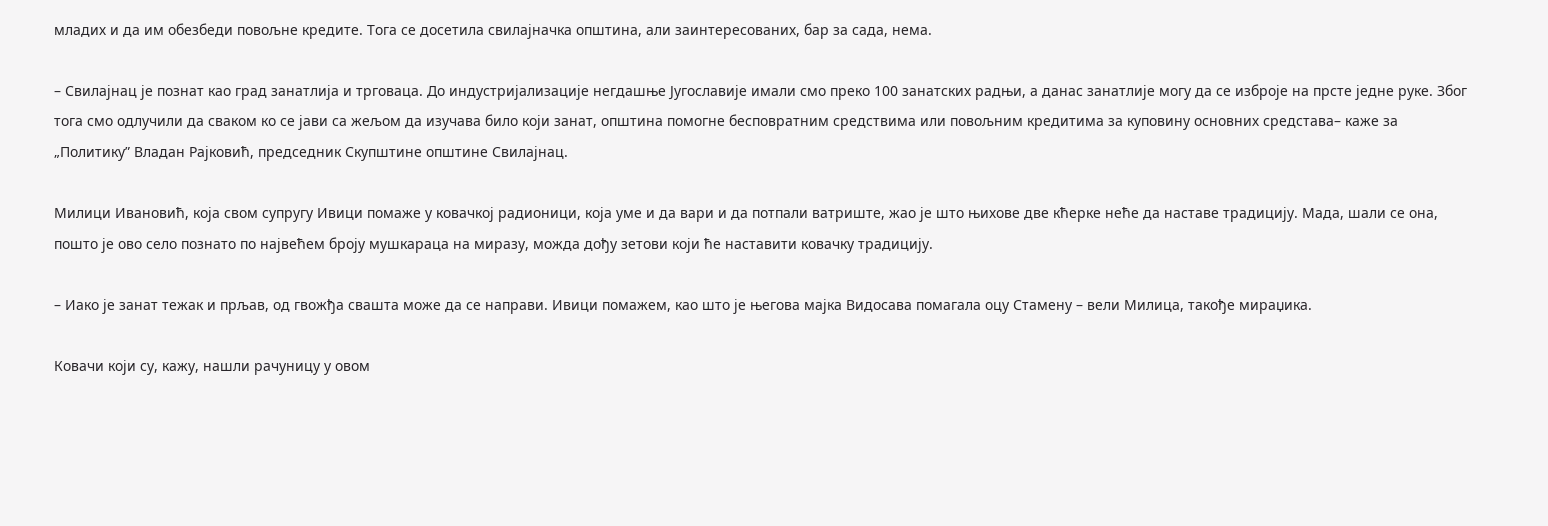младих и да им обезбеди повољне кредите. Тога се досетила свилајначка општина, али заинтересованих, бар за сада, нема.

– Свилајнац је познат као град занатлија и трговаца. До индустријализације негдашње Југославије имали смо преко 100 занатских радњи, а данас занатлије могу да се изброје на прсте једне руке. Због тога смо одлучили да сваком ко се јави са жељом да изучава било који занат, општина помогне бесповратним средствима или повољним кредитима за куповину основних средстава– каже за „Политику” Владан Рајковић, председник Скупштине општине Свилајнац.

Милици Ивановић, која свом супругу Ивици помаже у ковачкој радионици, која уме и да вари и да потпали ватриште, жао је што њихове две кћерке неће да наставе традицију. Мада, шали се она, пошто је ово село познато по највећем броју мушкараца на миразу, можда дођу зетови који ће наставити ковачку традицију.

– Иако је занат тежак и прљав, од гвожђа свашта може да се направи. Ивици помажем, као што је његова мајка Видосава помагала оцу Стамену – вели Милица, такође мираџика.

Ковачи који су, кажу, нашли рачуницу у овом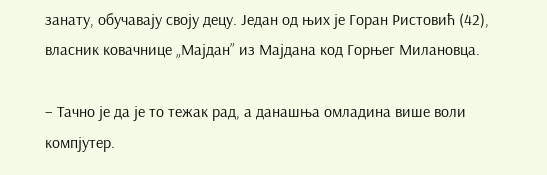занату, обучавају своју децу. Један од њих је Горан Ристовић (42), власник ковачнице „Мајдан” из Мајдана код Горњег Милановца.

– Тачно је да је то тежак рад, а данашња омладина више воли  компјутер.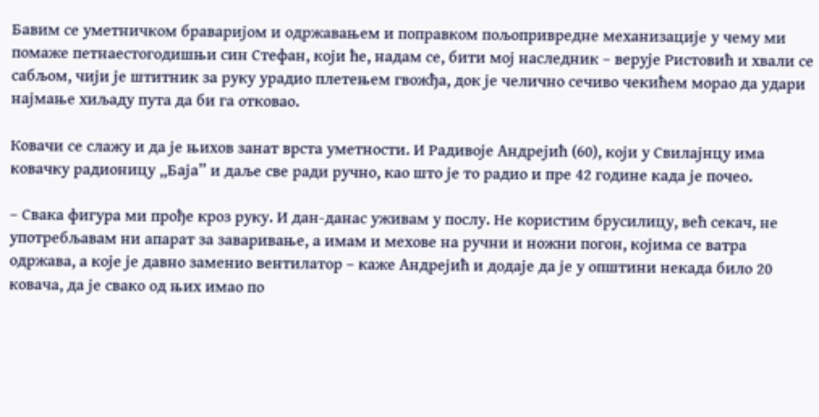Бавим се уметничком браваријом и одржавањем и поправком пољопривредне механизације у чему ми помаже петнаестогодишњи син Стефан, који ће, надам се, бити мој наследник – верује Ристовић и хвали се сабљом, чији је штитник за руку урадио плетењем гвожђа, док је челично сечиво чекићем морао да удари најмање хиљаду пута да би га отковао.

Ковачи се слажу и да је њихов занат врста уметности. И Радивоје Андрејић (60), који у Свилајнцу има ковачку радионицу „Баја” и даље све ради ручно, као што је то радио и пре 42 године када је почео.

– Свака фигура ми прође кроз руку. И дан-данас уживам у послу. Не користим брусилицу, већ секач, не употребљавам ни апарат за заваривање, а имам и мехове на ручни и ножни погон, којима се ватра одржава, а које је давно заменио вентилатор – каже Андрејић и додаје да је у општини некада било 20 ковача, да је свако од њих имао по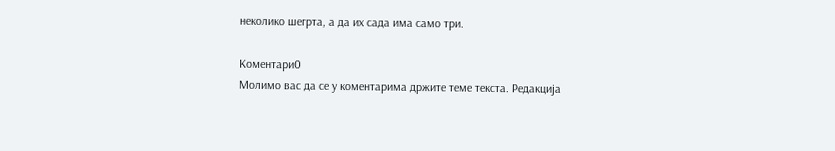неколико шегрта, а да их сада има само три.

Коментари0
Молимо вас да се у коментарима држите теме текста. Редакција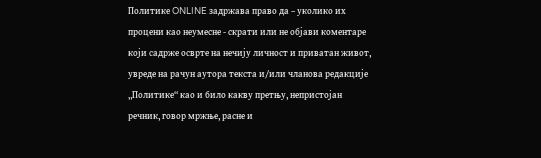Политике ONLINE задржава право да – уколико их процени као неумесне - скрати или не објави коментаре који садрже осврте на нечију личност и приватан живот, увреде на рачун аутора текста и/или чланова редакције „Политике“ као и било какву претњу, непристојан речник, говор мржње, расне и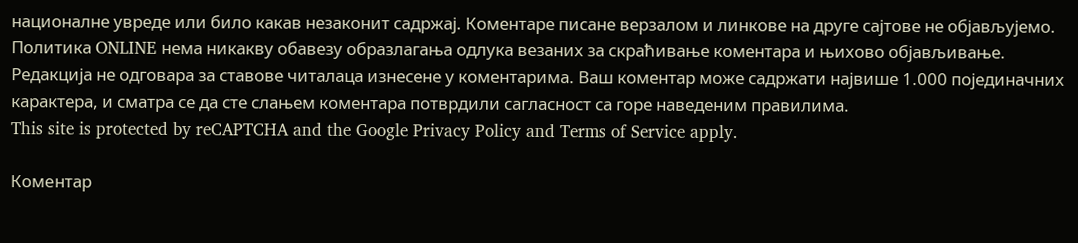националне увреде или било какав незаконит садржај. Коментаре писане верзалом и линкове на друге сајтове не објављујемо. Политика ONLINE нема никакву обавезу образлагања одлука везаних за скраћивање коментара и њихово објављивање. Редакција не одговара за ставове читалаца изнесене у коментарима. Ваш коментар може садржати највише 1.000 појединачних карактера, и сматра се да сте слањем коментара потврдили сагласност са горе наведеним правилима.
This site is protected by reCAPTCHA and the Google Privacy Policy and Terms of Service apply.

Комeнтар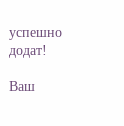успeшно додат!

Ваш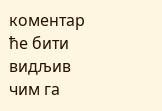комeнтар ћe бити видљив чим га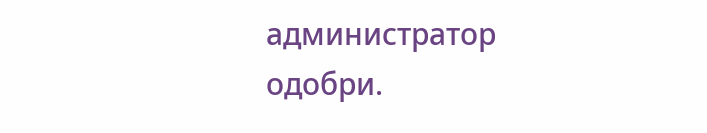администратор одобри.